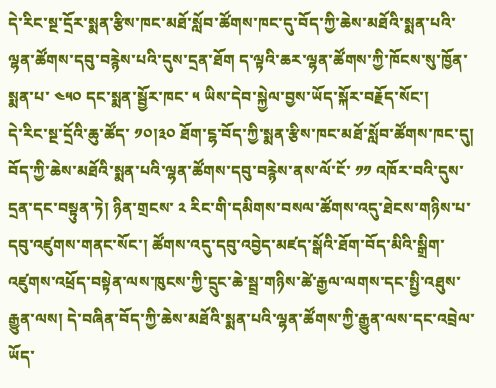དེ་རིང་སྔ་དྲོར་སྨན་རྩིས་ཁང་མཐོ་སློབ་ཚོགས་ཁང་དུ་བོད་ཀྱི་ཆེས་མཐོའི་སྨན་པའི་ལྷན་ཚོགས་དབུ་བརྙེས་པའི་དུས་དྲན་ཐོག ད་ལྟའི་ཆར་ལྷན་ཚོགས་ཀྱི་ཁོངས་སུ་ཁྱོན་སྨན་པ་ ༤༥༠ དང་སྨན་སྦྱོར་ཁང་ ༥ ཡིས་དེབ་སྐྱེལ་བྱས་ཡོད་སྐོར་བརྗོད་སོང་།
དེ་རིང་སྔ་དྲོའི་ཆུ་ཚོད་ ༡༠།༣༠ ཐོག་ངྷ་བོད་ཀྱི་སྨན་རྩིས་ཁང་མཐོ་སློབ་ཚོགས་ཁང་དུ། བོད་ཀྱི་ཆེས་མཐོའི་སྨན་པའི་ལྷན་ཚོགས་དབུ་བརྙེས་ནས་ལོ་ངོ་ ༡༡ འཁོར་བའི་དུས་དྲན་དང་བསྟུན་ཏེ། ཉིན་གྲངས་ ༢ རིང་གི་དམིགས་བསལ་ཚོགས་འདུ་ཐེངས་གཉིས་པ་དབུ་འཛུགས་གནང་སོང་། ཚོགས་འདུ་དབུ་འབྱེད་མཛད་སྒོའི་ཐོག་བོད་མིའི་སྒྲིག་འཛུགས་འཕྲོད་བསྟེན་ལས་ཁུངས་ཀྱི་དྲུང་ཆེ་སྦྲ་གཉིས་ཚེ་རྒྱལ་ལགས་དང་སྤྱི་འཐུས་རྒྱུན་ལས། དེ་བཞིན་བོད་ཀྱི་ཆེས་མཐོའི་སྨན་པའི་ལྷན་ཚོགས་ཀྱི་རྒྱུན་ལས་དང་འབྲེལ་ཡོད་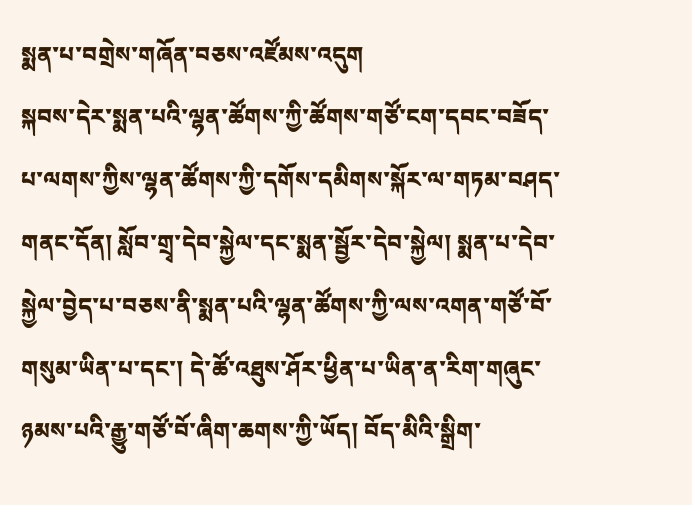སྨན་པ་བགྲེས་གཞོན་བཅས་འཛོམས་འདུག
སྐབས་དེར་སྨན་པའི་ལྷན་ཚོགས་ཀྱི་ཚོགས་གཙོ་ངག་དབང་བཟོད་པ་ལགས་ཀྱིས་ལྷན་ཚོགས་ཀྱི་དགོས་དམིགས་སྐོར་ལ་གཏམ་བཤད་གནང་དོན། སློབ་གྲྭ་དེབ་སྐྱེལ་དང་སྨན་སྦྱོར་དེབ་སྐྱེལ། སྨན་པ་དེབ་སྐྱེལ་བྱེད་པ་བཅས་ནི་སྨན་པའི་ལྷན་ཚོགས་ཀྱི་ལས་འགན་གཙོ་བོ་གསུམ་ཡིན་པ་དང་། དེ་ཚོ་འཐུས་ཤོར་ཕྱིན་པ་ཡིན་ན་རིག་གཞུང་ཉམས་པའི་རྒྱུ་གཙོ་བོ་ཞིག་ཆགས་ཀྱི་ཡོད། བོད་མིའི་སྒྲིག་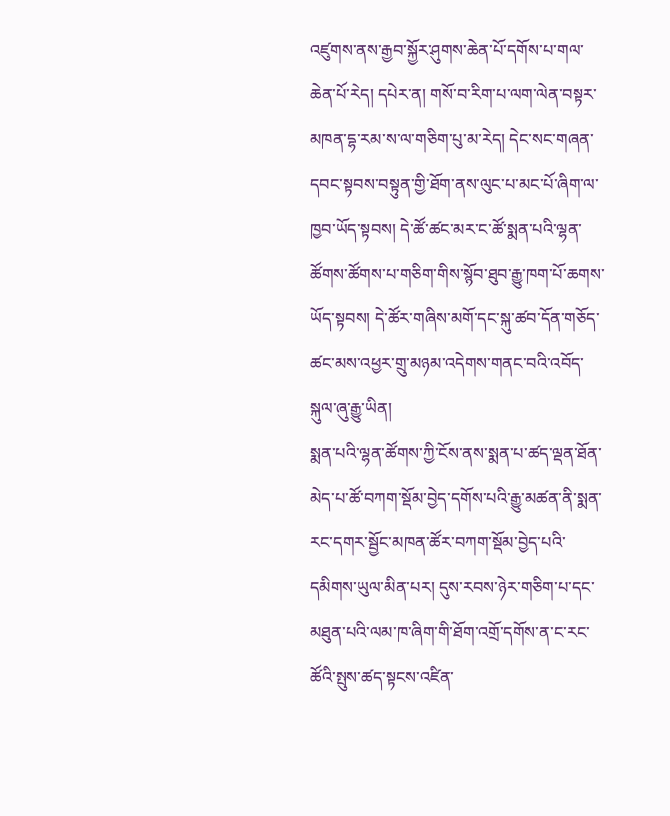འཛུགས་ནས་རྒྱབ་སྐྱོར་ཤུགས་ཆེན་པོ་དགོས་པ་གལ་ཆེན་པོ་རེད། དཔེར་ན། གསོ་བ་རིག་པ་ལག་ལེན་བསྟར་མཁན་དྷ་རམ་ས་ལ་གཅིག་པུ་མ་རེད། དེང་སང་གཞན་དབང་སྟབས་བསྟུན་གྱི་ཐོག་ནས་ལུང་པ་མང་པོ་ཞིག་ལ་ཁྱབ་ཡོད་སྟབས། དེ་ཚོ་ཚང་མར་ང་ཚོ་སྨན་པའི་ལྷན་ཚོགས་ཚོགས་པ་གཅིག་གིས་སྙོབ་ཐུབ་རྒྱུ་ཁག་པོ་ཆགས་ཡོད་སྟབས། དེ་ཚོར་གཞིས་མགོ་དང་སྐུ་ཚབ་དོན་གཅོད་ཚང་མས་འཕྱར་གྲུ་མཉམ་འདེགས་གནང་བའི་འབོད་སྐུལ་ཞུ་རྒྱུ་ཡིན།
སྨན་པའི་ལྷན་ཚོགས་ཀྱི་ངོས་ནས་སྨན་པ་ཚད་ལྡན་ཐོན་མེད་པ་ཚོ་བཀག་སྡོམ་བྱེད་དགོས་པའི་རྒྱུ་མཚན་ནི་སྨན་རང་དགར་སྦྱོང་མཁན་ཚོར་བཀག་སྡོམ་བྱེད་པའི་དམིགས་ཡུལ་མིན་པར། དུས་རབས་ཉེར་གཅིག་པ་དང་མཐུན་པའི་ལམ་ཁ་ཞིག་གི་ཐོག་འགྲོ་དགོས་ན་ང་རང་ཚོའི་སྤུས་ཚད་སྟངས་འཛིན་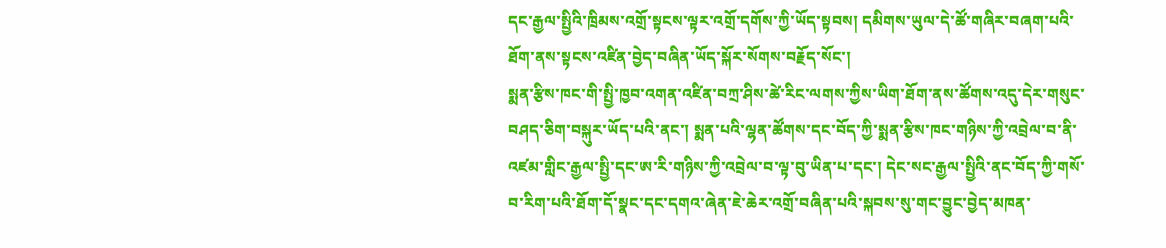དང་རྒྱལ་སྤྱིའི་ཁྲིམས་འགྲོ་སྟངས་ལྟར་འགྲོ་དགོས་ཀྱི་ཡོད་སྟབས། དམིགས་ཡུལ་དེ་ཚོ་གཞིར་བཞག་པའི་ཐོག་ནས་སྟངས་འཛིན་བྱེད་བཞིན་ཡོད་སྐོར་སོགས་བརྗོད་སོང་།
སྨན་རྩིས་ཁང་གི་སྤྱི་ཁྱབ་འགན་འཛིན་བཀྲ་ཤིས་ཚེ་རིང་ལགས་ཀྱིས་ཡིག་ཐོག་ནས་ཚོགས་འདུ་དེར་གསུང་བཤད་ཅིག་བསྐུར་ཡོད་པའི་ནང་། སྨན་པའི་ལྷན་ཚོགས་དང་བོད་ཀྱི་སྨན་རྩིས་ཁང་གཉིས་ཀྱི་འབྲེལ་བ་ནི་འཛམ་གླིང་རྒྱལ་སྤྱི་དང་ཨ་རི་གཉིས་ཀྱི་འབྲེལ་བ་ལྟ་བུ་ཡིན་པ་དང་། དེང་སང་རྒྱལ་སྤྱིའི་ནང་བོད་ཀྱི་གསོ་བ་རིག་པའི་ཐོག་དོ་སྣང་དང་དགའ་ཞེན་ཇེ་ཆེར་འགྲོ་བཞིན་པའི་སྐབས་སུ་གང་བྱུང་བྱེད་མཁན་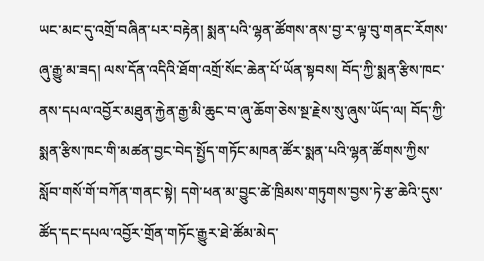ཡང་མང་དུ་འགྲོ་བཞིན་པར་བརྟེན། སྨན་པའི་ལྷན་ཚོགས་ནས་བྱ་ར་ལྟ་བུ་གནང་རོགས་ཞུ་རྒྱུ་མ་ཟད། ལས་དོན་འདིའི་ཐོག་འགྲོ་སོང་ཆེན་པོ་ཡོན་སྟབས། བོད་ཀྱི་སྨན་རྩིས་ཁང་ནས་དཔལ་འབྱོར་མཐུན་རྐྱེན་རྒྱ་མི་ཆུང་བ་ཞུ་ཆོག་ཅེས་སྔ་རྗེས་སུ་ཞུས་ཡོད་ལ། བོད་ཀྱི་སྨན་རྩིས་ཁང་གི་མཚན་བྱང་བེད་སྤྱོད་གཏོང་མཁན་ཚོར་སྨན་པའི་ལྷན་ཚོགས་ཀྱིས་སློབ་གསོ་གོ་བཀོན་གནང་སྟེ། དགེ་ཕན་མ་བྱུང་ཚེ་ཁྲིམས་གཏུགས་བྱས་ཏེ་རྩ་ཆེའི་དུས་ཚོད་དང་དཔལ་འབྱོར་གྲོན་གཏོང་རྒྱུར་ཐེ་ཚོམ་མེད་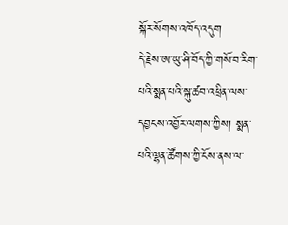སྐོར་སོགས་འཁོད་འདུག
དེ་རྗེས་ཨ་ཡུ་ཤི་བོད་ཀྱི་གསོ་བ་རིག་པའི་སྨན་པའི་སྐུ་ཚབ་འཕྲིན་ལས་དབྱངས་འབྱོར་ལགས་ཀྱིས། སྨན་པའི་ལྷན་ཚོགས་ཀྱི་ངོས་ནས་ལ་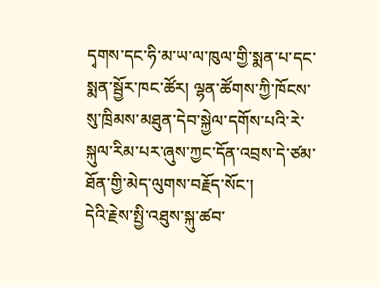དྭགས་དང་ཧི་མ་ཡ་ལ་ཁུལ་གྱི་སྨན་པ་དང་སྨན་སྦྱོར་ཁང་ཚོར། ལྷན་ཚོགས་ཀྱི་ཁོངས་སུ་ཁྲིམས་མཐུན་དེབ་སྐྱེལ་དགོས་པའི་རེ་སྐུལ་རིམ་པར་ཞུས་ཀྱང་དོན་འབྲས་དེ་ཙམ་ཐོན་གྱི་མེད་ལུགས་བརྗོད་སོང་།
དེའི་རྗེས་སྤྱི་འཐུས་སྐུ་ཚབ་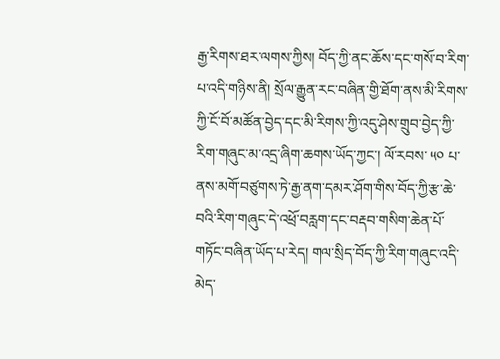རྒྱ་རིགས་ཐར་ལགས་ཀྱིས། བོད་ཀྱི་ནང་ཆོས་དང་གསོ་བ་རིག་པ་འདི་གཉིས་ནི། སྲོལ་རྒྱུན་རང་བཞིན་གྱི་ཐོག་ནས་མི་རིགས་ཀྱི་ངོ་བོ་མཚོན་བྱེད་དང་མི་རིགས་ཀྱི་འདུ་ཤེས་གྲུབ་བྱེད་ཀྱི་རིག་གཞུང་མ་འདྲ་ཞིག་ཆགས་ཡོད་ཀྱང་། ལོ་རབས་ ༥༠ པ་ནས་མགོ་བཙུགས་ཏེ་རྒྱ་ནག་དམར་ཤོག་གིས་བོད་ཀྱི་རྩ་ཆེ་བའི་རིག་གཞུང་དེ་འཕྲོ་བརླག་དང་བརྡབ་གསིག་ཆེན་པོ་གཏོང་བཞིན་ཡོད་པ་རེད། གལ་སྲིད་བོད་ཀྱི་རིག་གཞུང་འདི་མེད་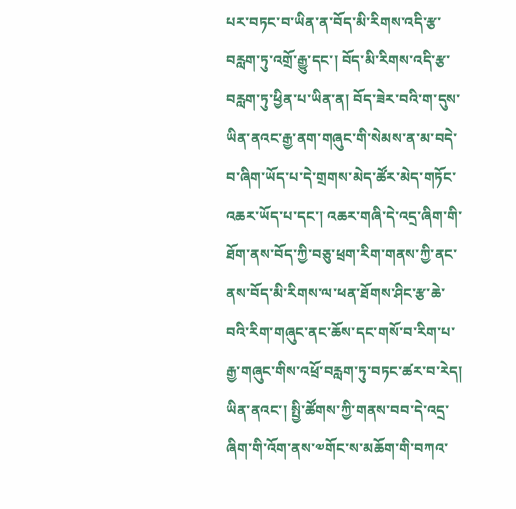པར་བཏང་བ་ཡིན་ན་བོད་མི་རིགས་འདི་རྩ་བརླག་ཏུ་འགྲོ་རྒྱུ་དང་། བོད་མི་རིགས་འདི་རྩ་བརླག་ཏུ་ཕྱིན་པ་ཡིན་ན། བོད་ཟེར་བའི་ག་དུས་ཡིན་ནའང་རྒྱ་ནག་གཞུང་གི་སེམས་ན་མ་བདེ་བ་ཞིག་ཡོད་པ་དེ་གྲགས་མེད་ཚོར་མེད་གཏོང་འཆར་ཡོད་པ་དང་། འཆར་གཞི་དེ་འདྲ་ཞིག་གི་ཐོག་ནས་བོད་ཀྱི་བཅུ་ཕྲག་རིག་གནས་ཀྱི་ནང་ནས་བོད་མི་རིགས་ལ་ཕན་ཐོགས་ཤིང་རྩ་ཆེ་བའི་རིག་གཞུང་ནང་ཆོས་དང་གསོ་བ་རིག་པ་རྒྱ་གཞུང་གིས་འཕྲོ་བརླག་ཏུ་བཏང་ཚར་བ་རེད། ཡིན་ནའང་། སྤྱི་ཚོགས་ཀྱི་གནས་བབ་དེ་འདྲ་ཞིག་གི་འོག་ནས་༧གོང་ས་མཆོག་གི་བཀའ་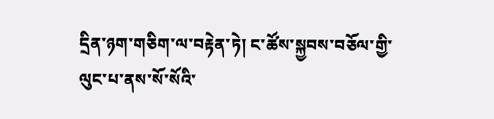དྲིན་ཉག་གཅིག་ལ་བརྟེན་ཏེ། ང་ཚོས་སྐྱབས་བཅོལ་གྱི་ལུང་པ་ནས་སོ་སོའི་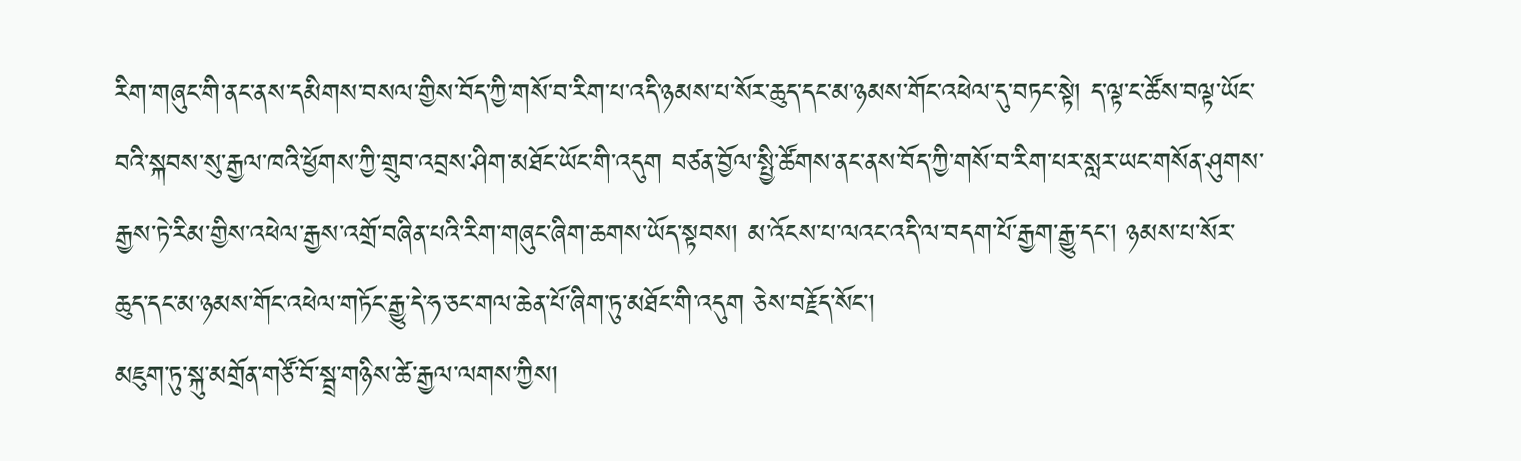རིག་གཞུང་གི་ནང་ནས་དམིགས་བསལ་གྱིས་བོད་ཀྱི་གསོ་བ་རིག་པ་འདི་ཉམས་པ་སོར་ཆུད་དང་མ་ཉམས་གོང་འཕེལ་དུ་བཏང་སྟེ། ད་ལྟ་ང་ཚོས་བལྟ་ཡོང་བའི་སྐབས་སུ་རྒྱལ་ཁའི་ཕྱོགས་ཀྱི་གྲུབ་འབྲས་ཤིག་མཐོང་ཡོང་གི་འདུག བཙན་བྱོལ་སྤྱི་ཚོགས་ནང་ནས་བོད་ཀྱི་གསོ་བ་རིག་པར་སླར་ཡང་གསོན་ཤུགས་རྒྱས་ཏེ་རིམ་གྱིས་འཕེལ་རྒྱས་འགྲོ་བཞིན་པའི་རིག་གཞུང་ཞིག་ཆགས་ཡོད་སྟབས། མ་འོངས་པ་ལའང་འདི་ལ་བདག་པོ་རྒྱག་རྒྱུ་དང་། ཉམས་པ་སོར་ཆུད་དང་མ་ཉམས་གོང་འཕེལ་གཏོང་རྒྱུ་དེ་ཧ་ཅང་གལ་ཆེན་པོ་ཞིག་ཏུ་མཐོང་གི་འདུག ཅེས་བརྗོད་སོང་།
མཇུག་ཏུ་སྐུ་མགྲོན་གཙོ་བོ་སྦྲ་གཉིས་ཚེ་རྒྱལ་ལགས་ཀྱིས།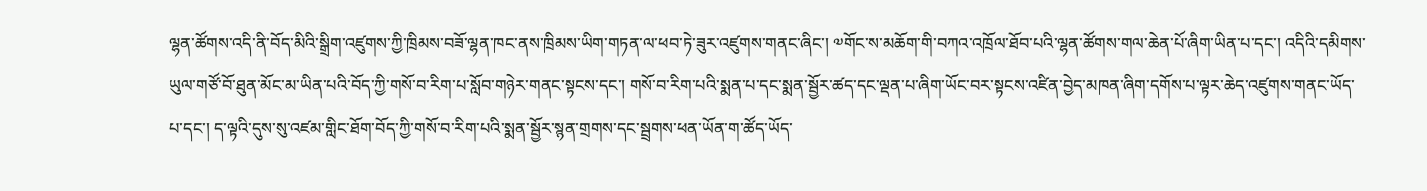ལྷན་ཚོགས་འདི་ནི་བོད་མིའི་སྒྲིག་འཛུགས་ཀྱི་ཁྲིམས་བཟོ་ལྷན་ཁང་ནས་ཁྲིམས་ཡིག་གཏན་ལ་ཕབ་ཏེ་ཟུར་འཛུགས་གནང་ཞིང་། ༧གོང་ས་མཆོག་གི་བཀའ་འཁྲོལ་ཐོབ་པའི་ལྷན་ཚོགས་གལ་ཆེན་པོ་ཞིག་ཡིན་པ་དང་། འདིའི་དམིགས་ཡུལ་གཙོ་བོ་ཐུན་མོང་མ་ཡིན་པའི་བོད་ཀྱི་གསོ་བ་རིག་པ་སློབ་གཉེར་གནང་སྟངས་དང་། གསོ་བ་རིག་པའི་སྨན་པ་དང་སྨན་སྦྱོར་ཚད་དང་ལྡན་པ་ཞིག་ཡོང་བར་སྟངས་འཛིན་བྱེད་མཁན་ཞིག་དགོས་པ་ལྟར་ཆེད་འཛུགས་གནང་ཡོད་པ་དང་། ད་ལྟའི་དུས་སུ་འཛམ་གླིང་ཐོག་བོད་ཀྱི་གསོ་བ་རིག་པའི་སྨན་སྦྱོར་སྙན་གྲགས་དང་སྦྲགས་ཕན་ཡོན་ག་ཚོད་ཡོད་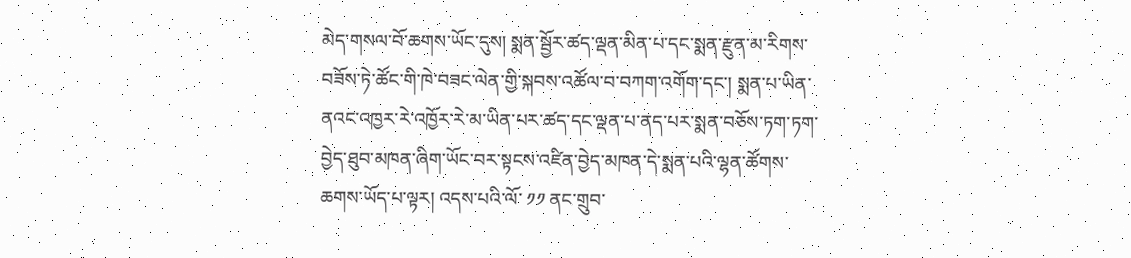མེད་གསལ་བོ་ཆགས་ཡོང་དུས། སྨན་སྦྱོར་ཚད་ལྡན་མིན་པ་དང་སྨན་རྫུན་མ་རིགས་བཟོས་ཏེ་ཚོང་གི་ཁེ་བཟང་ལེན་གྱི་སྐབས་འཚོལ་བ་བཀག་འགོག་དང་། སྨན་པ་ཡིན་ནའང་འཁྱར་རེ་འཁྱོར་རེ་མ་ཡིན་པར་ཚད་དང་ལྡན་པ་ནད་པར་སྨན་བཅོས་ཏག་ཏག་བྱེད་ཐུབ་མཁན་ཞིག་ཡོང་བར་སྟངས་འཛིན་བྱེད་མཁན་དེ་སྨན་པའི་ལྷན་ཚོགས་ཆགས་ཡོད་པ་ལྟར། འདས་པའི་ལོ་ ༡༡ ནང་གྲུབ་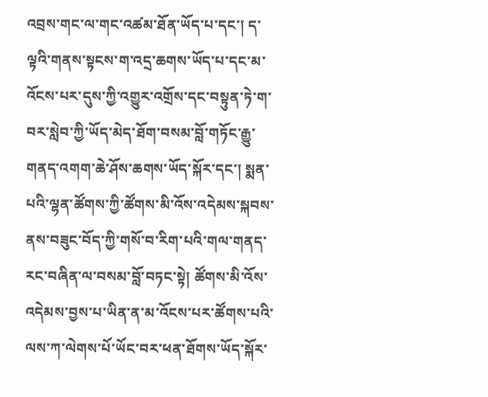འབྲས་གང་ལ་གང་འཚམ་ཐོན་ཡོད་པ་དང་། ད་ལྟའི་གནས་སྟངས་ག་འདྲ་ཆགས་ཡོད་པ་དང་མ་འོངས་པར་དུས་ཀྱི་འགྱུར་འགྲོས་དང་བསྟུན་ཏེ་ག་བར་སླེབ་ཀྱི་ཡོད་མེད་ཐོག་བསམ་བློ་གཏོང་རྒྱུ་གནད་འགག་ཆེ་ཤོས་ཆགས་ཡོད་སྐོར་དང་། སྨན་པའི་ལྷན་ཚོགས་ཀྱི་ཚོགས་མི་འོས་འདེམས་སྐབས་ནས་བཟུང་བོད་ཀྱི་གསོ་བ་རིག་པའི་གལ་གནད་རང་བཞིན་ལ་བསམ་བློ་བཏང་སྟེ། ཚོགས་མི་འོས་འདེམས་བྱས་པ་ཡིན་ན་མ་འོངས་པར་ཚོགས་པའི་ལས་ཀ་ལེགས་པོ་ཡོང་བར་ཕན་ཐོགས་ཡོད་སྐོར་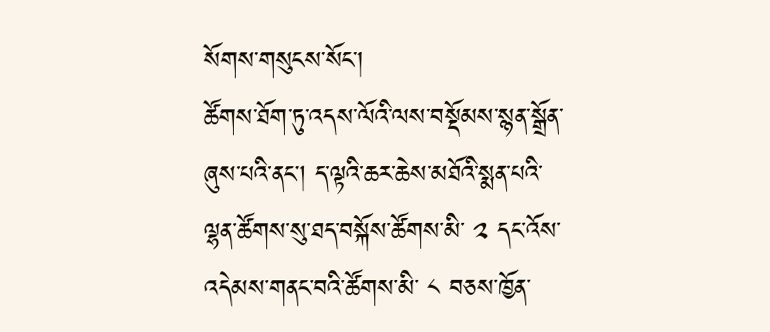སོགས་གསུངས་སོང་།
ཚོགས་ཐོག་ཏུ་འདས་ལོའི་ལས་བསྡོམས་སྙན་སྒྲོན་ཞུས་པའི་ནང། ད་ལྟའི་ཆར་ཆེས་མཐོའི་སྨན་པའི་ལྷན་ཚོགས་སུ་ཐད་བསྐོས་ཚོགས་མི་ ༢ དང་འོས་འདེམས་གནང་བའི་ཚོགས་མི་ ༨ བཅས་ཁྱོན་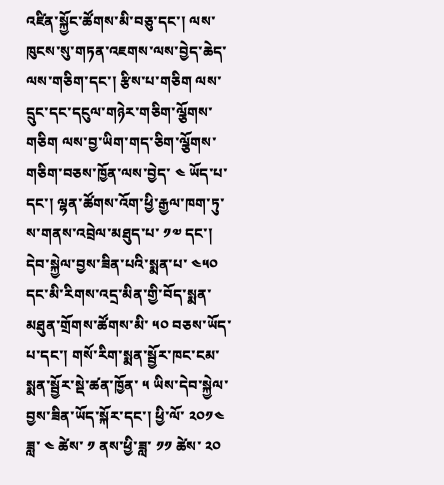འཛིན་སྐྱོང་ཚོགས་མི་བཅུ་དང་། ལས་ཁུངས་སུ་གཏན་འཇགས་ལས་བྱེད་ཆེད་ལས་གཅིག་དང་། རྩིས་པ་གཅིག ལས་དྲུང་དང་དངུལ་གཉེར་གཅིག་ལྕོགས་གཅིག ལས་བྱ་ཡིག་གད་ཅིག་ལྕོགས་གཅིག་བཅས་ཁྱོན་ལས་བྱེད་ ༤ ཡོད་པ་དང་། ལྷན་ཚོགས་འོག་ཕྱི་རྒྱལ་ཁག་ཏུ་ས་གནས་འབྲེལ་མཐུད་པ་ ༡༧ དང་། དེབ་སྐྱེལ་བྱས་ཟིན་པའི་སྨན་པ་ ༤༥༠ དང་མི་རིགས་འདྲ་མིན་གྱི་བོད་སྨན་མཐུན་གྲོགས་ཚོགས་མི་ ༥༠ བཅས་ཡོད་པ་དང་། གསོ་རིག་སྨན་སྦྱོར་ཁང་ངམ་སྨན་སྦྱོར་སྡེ་ཚན་ཁྱོན་ ༥ ཡིས་དེབ་སྐྱེལ་བྱས་ཟིན་ཡོད་སྐོར་དང་། ཕྱི་ལོ་ ༢༠༡༤ ཟླ་ ༤ ཚེས་ ༡ ནས་ཕྱི་ཟླ་ ༡༡ ཚེས་ ༢༠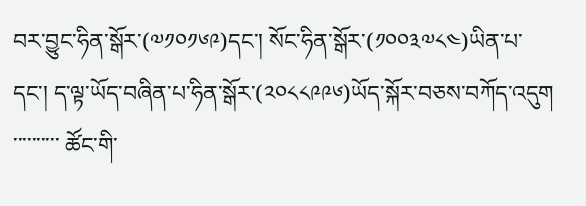བར་བྱུང་ཧིན་སྒོར་(༧༡༠༡༦༩)དང་། སོང་ཧིན་སྒོར་(༡༠༠༣༧༨༤)ཡིན་པ་དང་། ད་ལྟ་ཡོད་བཞིན་པ་ཧིན་སྒོར་(༢༠༨༨༩༩༦)ཡོད་སྐོར་བཅས་བཀོད་འདུག
་་་་་་་་་་ ཚོང་གི་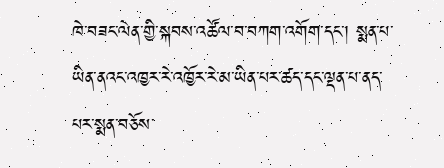ཁེ་བཟང་ལེན་གྱི་སྐབས་འཚོལ་བ་བཀག་འགོག་དང་། སྨན་པ་ཡིན་ནའང་འཁྱར་རེ་འཁྱོར་རེ་མ་ཡིན་པར་ཚད་དང་ལྡན་པ་ནད་པར་སྨན་བཅོས་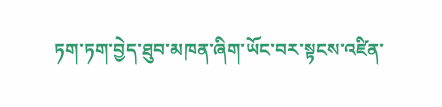ཏག་ཏག་བྱེད་ཐུབ་མཁན་ཞིག་ཡོང་བར་སྟངས་འཛིན་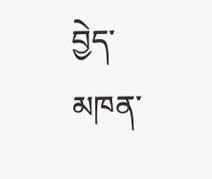བྱེད་མཁན་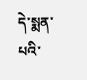དེ་སྨན་པའི་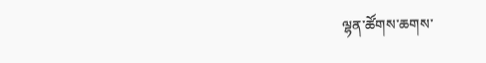ལྷན་ཚོགས་ཆགས་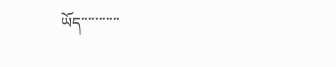ཡོད་་་་་་་་་་་